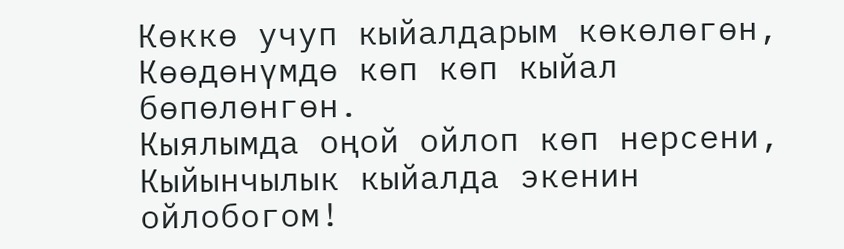Көккө учуп кыйалдарым көкөлөгөн,
Көөдөнүмдө көп көп кыйал бөпөлөнгөн.
Кыялымда оңой ойлоп көп нерсени,
Кыйынчылык кыйалда экенин ойлобогом!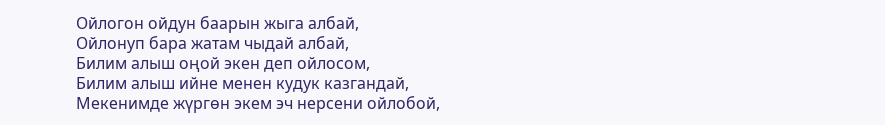Ойлогон ойдун баарын жыга албай,
Ойлонуп бара жатам чыдай албай,
Билим алыш оңой экен деп ойлосом,
Билим алыш ийне менен кудук казгандай,
Мекенимде жүргөн экем эч нерсени ойлобой,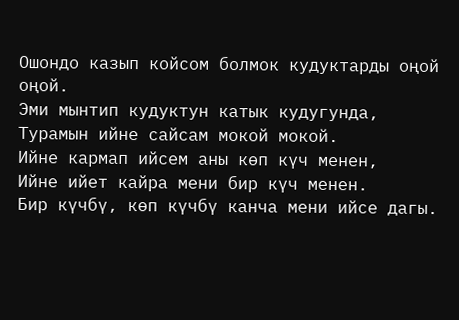Ошондо казып койсом болмок кудуктарды оңой оңой.
Эми мынтип кудуктун катык кудугунда,
Турамын ийне сайсам мокой мокой.
Ийне кармап ийсем аны көп күч менен,
Ийне ийет кайра мени бир күч менен.
Бир күчбү, көп күчбү канча мени ийсе дагы.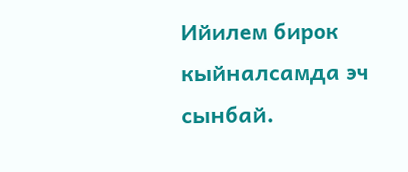Ийилем бирок кыйналсамда эч сынбай.